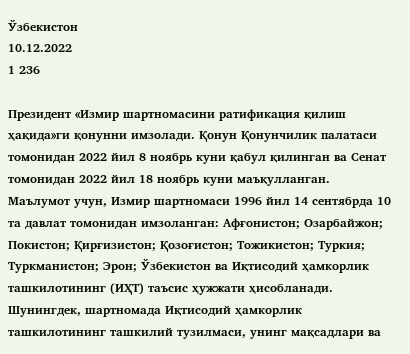Ўзбекистон
10.12.2022
1 236

Президент «Измир шартномасини ратификация қилиш ҳақида»ги қонунни имзолади. Қонун Қонунчилик палатаси томонидан 2022 йил 8 ноябрь куни қабул қилинган ва Сенат томонидан 2022 йил 18 ноябрь куни маъқулланган. Маълумот учун, Измир шартномаси 1996 йил 14 сентябрда 10 та давлат томонидан имзоланган: Афғонистон; Озарбайжон; Покистон; Қирғизистон; Қозоғистон; Тожикистон; Туркия; Туркманистон; Эрон; Ўзбекистон ва Иқтисодий ҳамкорлик ташкилотининг (ИҲТ) таъсис ҳужжати ҳисобланади. Шунингдек, шартномада Иқтисодий ҳамкорлик ташкилотининг ташкилий тузилмаси, унинг мақсадлари ва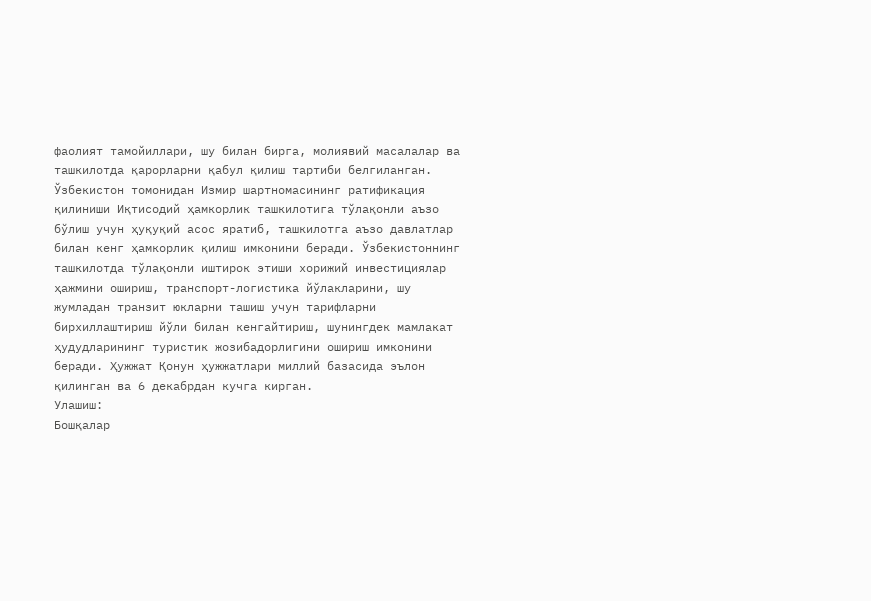фаолият тамойиллари, шу билан бирга, молиявий масалалар ва ташкилотда қарорларни қабул қилиш тартиби белгиланган. Ўзбекистон томонидан Измир шартномасининг ратификация қилиниши Иқтисодий ҳамкорлик ташкилотига тўлақонли аъзо бўлиш учун ҳуқуқий асос яратиб, ташкилотга аъзо давлатлар билан кенг ҳамкорлик қилиш имконини беради. Ўзбекистоннинг ташкилотда тўлақонли иштирок этиши хорижий инвестициялар ҳажмини ошириш, транспорт-логистика йўлакларини, шу жумладан транзит юкларни ташиш учун тарифларни бирхиллаштириш йўли билан кенгайтириш, шунингдек мамлакат ҳудудларининг туристик жозибадорлигини ошириш имконини беради. Ҳужжат Қонун ҳужжатлари миллий базасида эълон қилинган ва 6 декабрдан кучга кирган.
Улашиш:
Бошқалар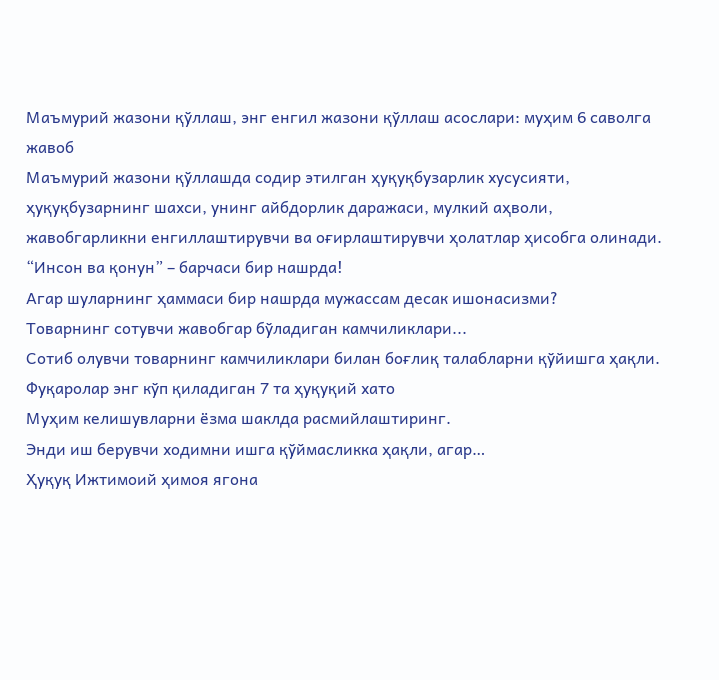Маъмурий жазони қўллаш, энг енгил жазони қўллаш асослари: муҳим 6 саволга жавоб
Маъмурий жазони қўллашда содир этилган ҳуқуқбузарлик хусусияти, ҳуқуқбузарнинг шахси, унинг айбдорлик даражаси, мулкий аҳволи, жавобгарликни енгиллаштирувчи ва оғирлаштирувчи ҳолатлар ҳисобга олинади.
“Инсон ва қонун” – барчаси бир нашрда!
Агар шуларнинг ҳаммаси бир нашрда мужассам десак ишонасизми?
Товарнинг сотувчи жавобгар бўладиган камчиликлари...
Сотиб олувчи товарнинг камчиликлари билан боғлиқ талабларни қўйишга ҳақли.
Фуқаролар энг кўп қиладиган 7 та ҳуқуқий хато
Муҳим келишувларни ёзма шаклда расмийлаштиринг.
Энди иш берувчи ходимни ишга қўймасликка ҳақли, агар…
Ҳуқуқ Ижтимоий ҳимоя ягона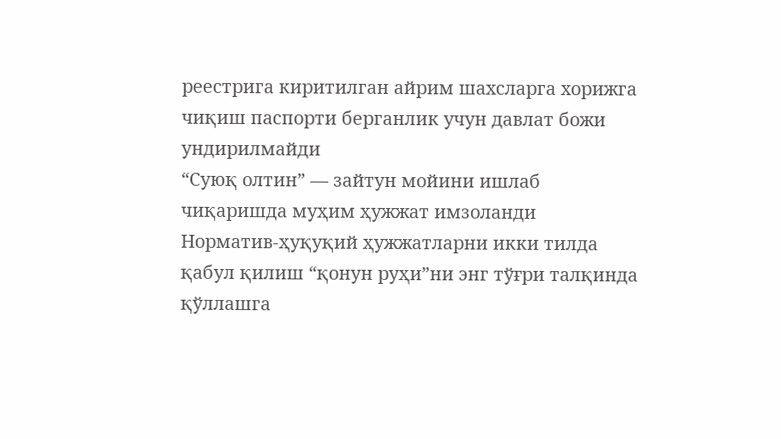реестрига киритилган айрим шахсларга хорижга чиқиш паспорти берганлик учун давлат божи ундирилмайди
“Суюқ олтин” — зайтун мойини ишлаб чиқаришда муҳим ҳужжат имзоланди
Норматив-ҳуқуқий ҳужжатларни икки тилда қабул қилиш “қонун руҳи”ни энг тўғри талқинда қўллашга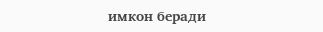имкон беради